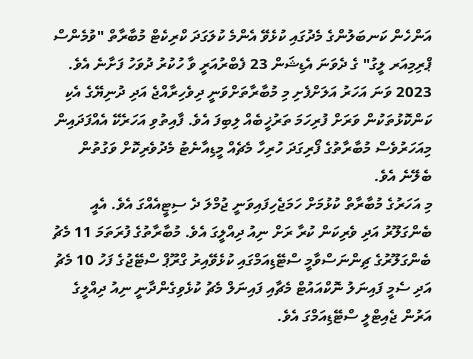އަންހެން ކަނބަލުންގެ މެދުގައި ކުޅެވޭ އެންމެ ކުލަގަދަ ކްރިކެޓް މުބާރާތް "ވުމެންސް ޕްރިމިއަރ ލީގު" ގެ ދެވަނަ އެޑިޝަން 23 ފެބްރުއަރީ ވާ ހުކުރު ދުވަހު ފަށާނެ އެވެ.
2023 ވަނަ އަހަރު އަލަށްފެށި މި މުބާރާތަށްވަނީ ދިވެހިރާއްޖެ އަދި ދުނިޔޭގެ އެކި ކަންކޮޅުތަކުން ވަރަށް ފުރިހަމަ ތަރުޚީބެއް ލިބިފަ އެވެ. ފާއިތުވި އަހަރެކޭ އެއްފަދައިން މިއަހަރުވެސް މުބާރާތުގެ ފޯރިގަދަ ހުރިހާ މެޗެއް މީޑިއާނެޓު މެދުވެރިކޮށް ވަގުތުން ބެލޭނެ އެވެ.
މި އަހަރުގެ މުބާރާތް ކުޅުމަށް ހަމަޖެހިފައިވަނީ ޖުމްލަ ދެ ސިޓީއެއްގަ އެވެ. އެއީ ބެންގަލޫރު އަދި ވެރިކަން ކުރާ ރަށް ނިއު ދިއްލީގަ އެވެ. މުބާރާތުގެ ފުރަތަމަ 11 މެޗު ބެންގަލޫރުގެ ޗިންނަސްވާމީ ސްޓޭޑިއަމްގައި ކުޅެވޭއިރު ގްރޫޕް ސްޓޭޖުގެ ފަހު 10 މެޗު އަދި ސެމީ ފައިނަލު ނޮކްއައުޓް މެޗާއި ފައިނަލް މެޗު ކުޅެވިގެންދާނީ ނިއު ދިއްލީގެ އަރުން ޖެއިޓްލީ ސްޓޭޑިއަމްގަ އެވެ.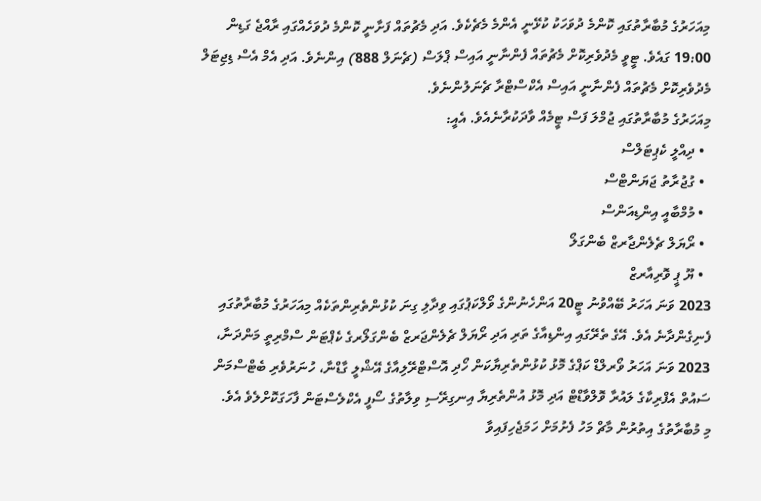މިއަހަރުގެ މުބާރާތުގައި ކޮންމެ ދުވަހަކު ކުޅޭނީ އެންމެ މެޗެކެވެ. އަދި މެޗުތައް ފަށާނީ ކޮންމެ ދުވަހެއްގައި ރާއްޖެ ގަޑިން 19:00 ގައެވެ. ޓީވީ މެދުވެރިކޮށް މެޗުތައް ފެންނާނީ އައިސް ޕްލަސް (ޗެނަލް 888) އިންނެވެ. އަދި އެމް އެސް ޑިޖިޓަލް މެދުވެރިކޮށް މެޗުތައް ފެންނާނީ އައިސް އެކްސްޓްރާ ޗެނަލުންނެވެ.
މިއަހަރުގެ މުބާރާތުގައި ޖުމްލަ ފަސް ޓީމެއް ވާދަކުރާނެއެވެ. އެއީ:
  • ދިއްލީ ކެޕިޓަލްސް
  • ގުޖުރާތު ޖަޔަންޓްސް
  • މުމްބާއީ އިންޑިއަންސް
  • ރޯޔަލް ޗެލެންޖާރޒް ބެންގަލޯ
  • ޔޫ ޕީ ވޮރިއާރޒް
2023 ވަނަ އަހަރު ބޭއްވުނު ޓީ20 އަންހެނުންގެ ވޯލްކަޕުގައި ވިދާލި ގިނަ ކުޅުންތެރިންތަކެއް މިއަހަރުގެ މުބާރާތުގައި ފެނިގެންދާނެ އެވެ. އޭގެ ތެރޭގައި އިންޑިއާގެ ތަރި އަދި ރޯޔަލް ޗެލެންޖަރޒް ބެންގަލޯރގެ ކެޕްޓަން ސްމްރިތީ މަންދަނާ، 2023 ވަނަ އަހަރު ވޯރލްޑް ކަޕްގެ މޮޅު ކުޅުންތެރިޔާކަން ހޯދި އޮސްޓްރޭލިއާގެ އޭޝްލީ ގާޑްނާ، ހުނަރުވެރި ބެޓްސްމަން ސައުތް އެފްރިކާގެ ލައުރާ ވޮލްވާޑްޓް އަދި މޮޅު އުންތެރިޔާ އިނގިރޭސި ވިލާތުގެ ސޯފީ އެކްލެސްޓަން ފާހަގަކޮށްލެވެ އެވެ.
މި މުބާރާތުގެ އިތުރުން މާޗް މަހު ފެށުމަށް ހަމަޖެހިފައިވާ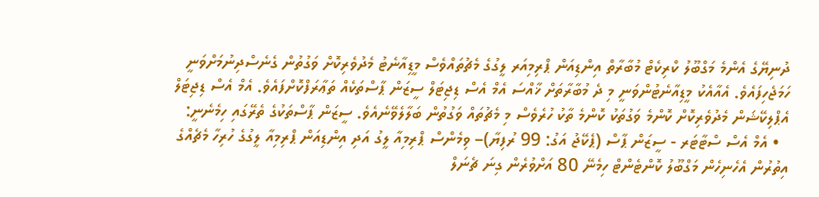ދުނިޔޭގެ އެންމެ މަގްބޫލު ކްރިކެޓް މުބާރާތް އިންޑިއަން ޕްރިމިއަރ ލީގުގެ މެޗުތައްވެސް މީޑިއާނެޓު މެދުވެރިކޮށް ވަގުތުން ގެނެސްދިނުމަށްވަނީ ހަމަޖެހިފައެވެ. އެއާއެކު މީޑިއާނެޓުންވަނީ މި ދެ މުބާރާތަށް ޚާއްސަ އެމް އެސް ޑިޖިޓަލް ސީޒަން ޕާސްތަކެއް ތަޢާރަފްކޮށްފައެވެ. އެމް އެސް ޑިޖިޓަލް އެޕްލިކޭޝަން މެދުވެރިކޮށް ކޮންމެ ވަގުތަކު ކޮންމެ ތާކު ހުރެވެސް މި މެޗުތައް ވަގުތުން ބަލާލެވޭނެއެވެ. ސީޒަން ޕާސްތަކުގެ ތެރޭގައި ހިމެނެނީ:
  • އެމް އެސް ސްޓާޓަރ - ސީޒަން ޕާސް (ޕެކޭޖު އަގު: 99 ރުފިޔާ)– ވިމެންސް ޕްރިމިއާ ލީގު އަދި އިންޑިއަން ޕްރިމިއާ ލީގުގެ ހުރިހާ މެޗެއްގެ އިތުރުން އެހެނިހެން މަގްބޫލު ކޮންޓެންޓް ހިމެނޭ 80 އަށްވުރެން ގިނަ ޗެނަލް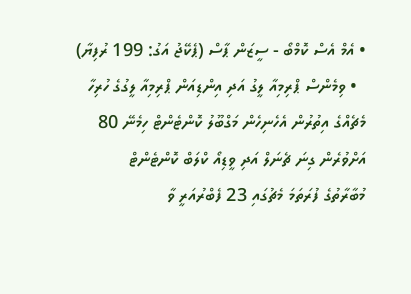• އެމް އެސް ކޮމްބޯ - ސީޒަން ޕާސް (ޕެކޭޖު އަގު: 199 ރުފިޔާ)
  • ވިމެންސް ޕްރިމިއާ ލީގު އަދި އިންޑިއަން ޕްރިމިއާ ލީގުގެ ހުރިހާ މެޗެއްގެ އިތުރުން އެހެނިހެން މަގްބޫލު ކޮންޓެންޓް ހިމެނޭ 80 އަށްވުރެން ގިނަ ޗެނަލް އަދި ވީޑިއޯ ކްލަބް ކޮންޓެންޓް
މުބާރާތުގެ ފުރަތަމަ މެޗުގައި 23 ފެބްރުއަރީ ވާ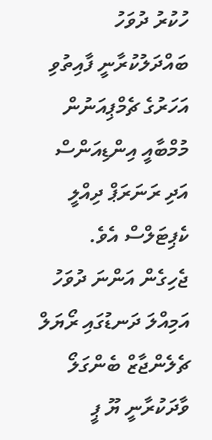ހުކުރު ދުވަހު ބައްދަލުކުރާނީ ފާއިތުވި އަހަރުގެ ޗެމްޕިއަނުން މުމްބާއީ އިންޑިއަންސް އަދި ރަނަރަޕް ދިއްލީ ކެޕިޓަލްސް އެވެ. ޖެހިގެން އަންނަ ދުވަހު އަމިއްލަ ދަނޑުގައި ރޯޔަލް ޗެލެންޖާޒް ބެންގަލޯ ވާދަކުރާނީ ޔޫ ޕީ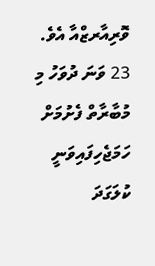ވޮރިއާރޒްއާ އެވެ.
23 ވަނަ ދުވަހު މި މުބާރާތް ފެށުމަށް ހަމަޖެހިފައިވަނީ ކުލަގަދަ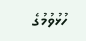ހުޅުވުމުގެ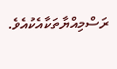ރަސްމިއްޔާތަކާއެކުއެވެ.